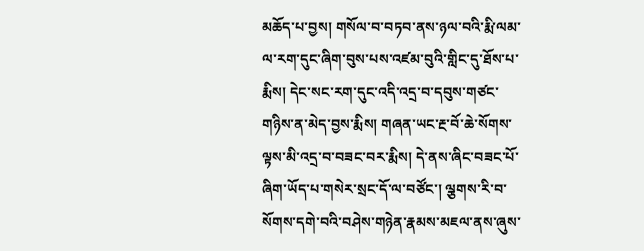མཆོད་པ་བྱས། གསོལ་བ་བཏབ་ནས་ཉལ་བའི་རྨི་ལམ་ལ་རག་དུང་ཞིག་བུས་པས་འཛམ་བུའི་གླིང་དུ་ཐོས་པ་རྨིས། དེང་སང་རག་དུང་འདི་འདྲ་བ་དབུས་གཙང་གཉིས་ན་མེད་བྱས་རྨིས། གཞན་ཡང་རྔ་བོ་ཆེ་སོགས་ལྟས་མི་འདྲ་བ་བཟང་བར་རྨིས། དེ་ནས་ཞིང་བཟང་པོ་ཞིག་ཡོད་པ་གསེར་སྲང་དོ་ལ་བཙོང་། ལྕགས་རི་བ་སོགས་དགེ་བའི་བཤེས་གཉེན་རྣམས་མཇལ་ནས་ཞུས་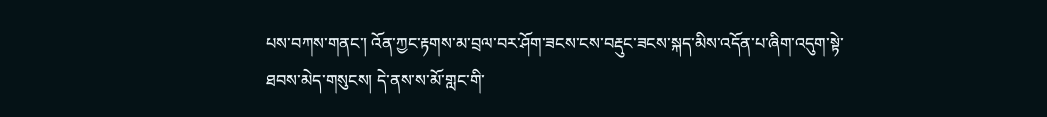པས་བཀས་གནང་། འོན་ཀྱང་རྟགས་མ་བྲལ་བར་ཤོག་ཟངས་ངས་བརྡུང་ཟངས་སྐད་མིས་འདོན་པ་ཞིག་འདུག་སྟེ་ཐབས་མེད་གསུངས། དེ་ནས་ས་མོ་གླང་གི་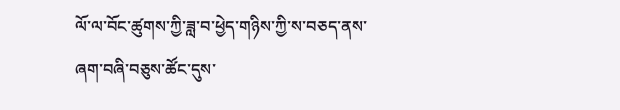ལོ་ལ་བོང་ཚུགས་ཀྱི་ཟླ་བ་ཕྱེད་གཉིས་ཀྱི་ས་བཅད་ནས་ཞག་བཞི་བཅུས་ཚོང་དུས་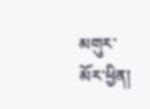མགུར་མོར་ཕྱིན།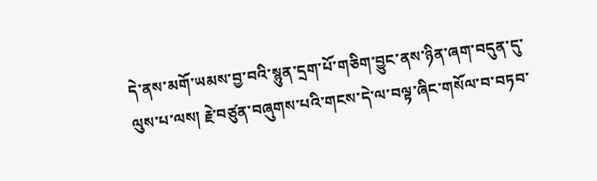དེ་ནས་མགོ་ཡམས་བྱ་བའི་སྙུན་དྲག་པོ་གཅིག་བྱུང་ནས་ཉིན་ཞག་བདུན་དུ་ལུས་པ་ལས། རྗེ་བཙུན་བཞུགས་པའི་གངས་དེ་ལ་བལྟ་ཞིང་གསོལ་བ་བཏབ་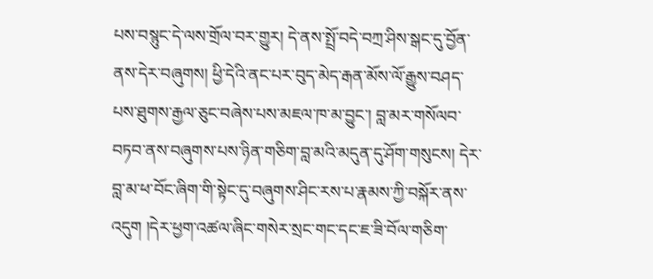པས་བསྙུང་དེ་ལས་གྲོལ་བར་གྱུར། དེ་ནས་སྤྲོ་བདེ་བཀྲ་ཤིས་སྒང་དུ་བྱོན་ནས་དེར་བཞུགས། ཕྱི་དེའི་ནང་པར་བུད་མེད་རྒན་མོས་ལོ་རྒྱུས་བཤད་པས་ཐུགས་རྒྱལ་ཅུང་བཞེས་པས་མཇལ་ཁ་མ་བྱུང་། བླ་མར་གསོལབ་བཏབ་ནས་བཞུགས་པས་ཉིན་གཅིག་བླ་མའི་མདུན་དུ་ཤོག་གསུངས། དེར་བླ་མ་ཕ་བོང་ཞིག་གི་སྟེང་དུ་བཞུགས་ཤིང་རས་པ་རྣམས་ཀྱི་བསྐོར་ནས་འདུག །དེར་ཕྱག་འཚལ་ཞིང་གསེར་སྲང་གང་དང་ཇ་ཟི་བོལ་གཅིག་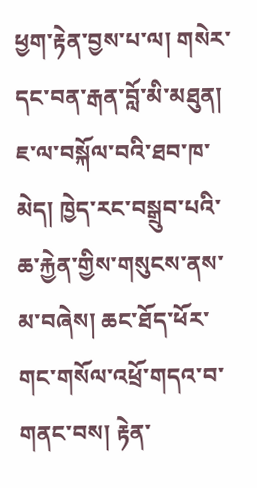ཕྱག་རྟེན་བྱས་པ་ལ། གསེར་དང་བན་རྒན་བློ་མི་མཐུན། ཇ་ལ་བསྐོལ་བའི་ཐབ་ཁ་མེད། ཁྱེད་རང་བསྒྲུབ་པའི་ཆ་རྐྱེན་གྱིས་གསུངས་ནས་མ་བཞེས། ཆང་ཐོད་ཕོར་གང་གསོལ་འཕྲོ་གདའ་བ་གནང་བས། རྟེན་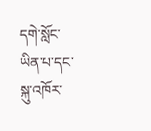དགེ་སློང་ཡིན་པ་དང་སྐུ་འཁོར་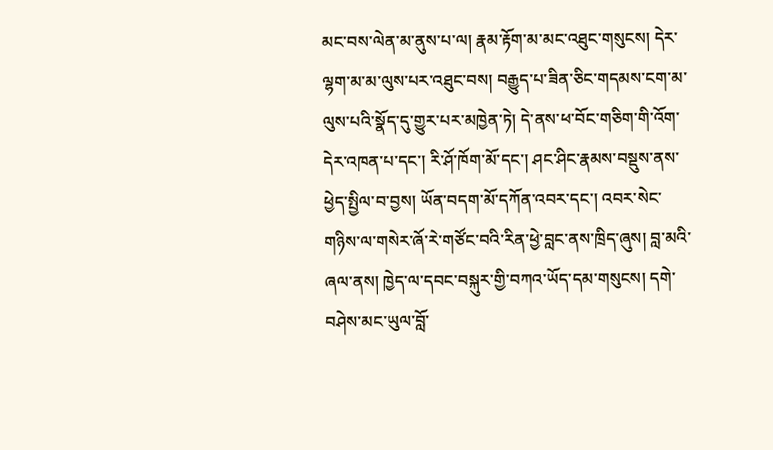མང་བས་ལེན་མ་ནུས་པ་ལ། རྣམ་རྟོག་མ་མང་འཐུང་གསུངས། དེར་ལྷག་མ་མ་ལུས་པར་འཐུང་བས། བརྒྱུད་པ་ཟིན་ཅིང་གདམས་ངག་མ་ལུས་པའི་སྣོད་དུ་གྱུར་པར་མཁྱེན་ཏེ། དེ་ནས་ཕ་བོང་གཅིག་གི་འོག་དེར་འཁན་པ་དང་། རི་ཤོ་ཁོག་མོ་དང་། ཤང་ཤིང་རྣམས་བསྡུས་ནས་ཕྱེད་སྤྱིལ་བ་བྱས། ཡོན་བདག་མོ་དཀོན་འབར་དང་། འབར་སེང་གཉིས་ལ་གསེར་ཞོ་རེ་གཙོང་བའི་རིན་ཕྱེ་བླང་ནས་ཁྲིད་ཞུས། བླ་མའི་ཞལ་ནས། ཁྱེད་ལ་དབང་བསྐུར་གྱི་བཀའ་ཡོད་དམ་གསུངས། དགེ་བཤེས་མང་ཡུལ་བློ་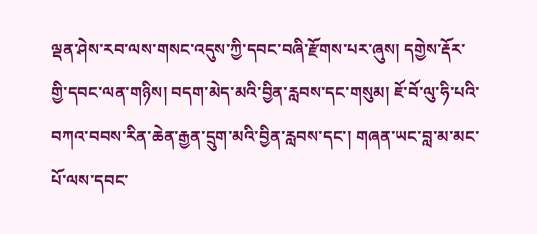ལྡན་ཤེས་རབ་ལས་གསང་འདུས་ཀྱི་དབང་བཞི་རྫོགས་པར་ཞུས། དགྱེས་རྡོར་གྱི་དབང་ལན་གཉིས། བདག་མེད་མའི་བྱིན་རླབས་དང་གསུམ། ཇོ་བོ་ལུ་ཧི་པའི་བཀའ་བབས་རིན་ཆེན་རྒྱན་དྲུག་མའི་བྱིན་རླབས་དང་། གཞན་ཡང་བླ་མ་མང་པོ་ལས་དབང་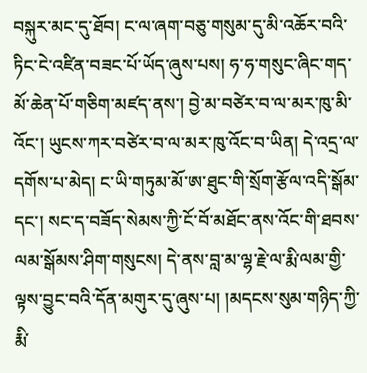བསྐུར་མང་དུ་ཐོབ། ང་ལ་ཞག་བཅུ་གསུམ་དུ་མི་འཆོར་བའི་ཏིང་ངེ་འཛིན་བཟང་པོ་ཡོད་ཞུས་པས། ཧ་ཧ་གསུང་ཞིང་གད་མོ་ཆེན་པོ་གཅིག་མཛད་ནས་། བྱེ་མ་བཙེར་བ་ལ་མར་ཁུ་མི་འོང་། ཡུངས་ཀར་བཙེར་བ་ལ་མར་ཁུ་འོང་བ་ཡིན། དེ་འདྲ་ལ་དགོས་པ་མེད། ང་ཡི་གཏུམ་མོ་ཨ་ཐུང་གི་སྲོག་རྩོལ་འདི་སྒོམ་དང་། སང་ད་བཟོད་སེམས་ཀྱི་ངོ་བོ་མཐོང་ནས་འོང་གི་ཐབས་ལམ་སྒོམས་ཤིག་གསུངས། དེ་ནས་བླ་མ་ལྷ་རྗེ་ལ་རྨི་ལམ་གྱི་ལྟས་བྱུང་བའི་དོན་མགུར་དུ་ཞུས་པ། །མདངས་སུམ་གཉིད་ཀྱི་རྨི་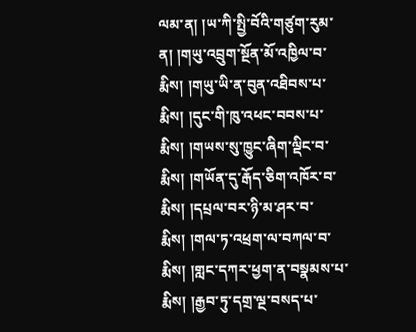ལམ་ན། །ཡ་ཀི་སྤྱི་བོའི་གཙུག་རུམ་ན། །གཡུ་འབྲུག་སྔོན་མོ་འཁྱིལ་བ་རྨིས། །གཡུ་ཡི་ན་བུན་འཐིབས་པ་རྨིས། །དུང་གི་ཁུ་འཕང་བབས་པ་རྨིས། །གཡས་སུ་ཁྱུང་ཞིག་ལྡིང་བ་རྨིས། །གཡོན་དུ་རྒོད་ཅིག་འཁོར་བ་རྨིས། །དཔྲལ་བར་ཉི་མ་ཤར་བ་རྨིས། །གལ་ཏ་འཕྲག་ལ་བཀལ་བ་རྨིས། །གླང་དཀར་ཕྱག་ན་བསྣམས་པ་རྨིས། །རྒྱབ་ཏུ་དགྲ་ལྔ་བསད་པ་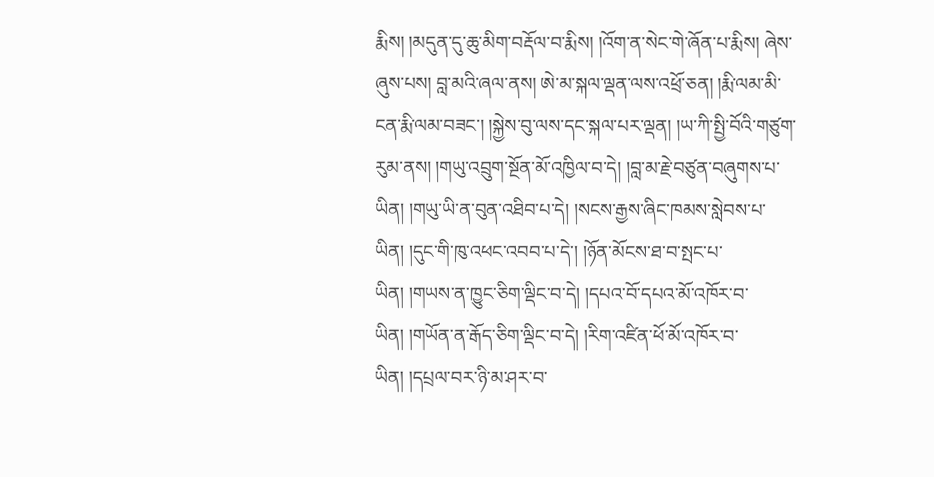རྨིས། །མདུན་དུ་ཆུ་མིག་བརྡོལ་བ་རྨིས། །འོག་ན་སེང་གེ་ཞོན་པ་རྨིས། ཞེས་ཞུས་པས། བླ་མའི་ཞལ་ནས། ཨེ་མ་སྐལ་ལྡན་ལས་འཕྲོ་ཅན། །རྨི་ལམ་མི་ངན་རྨི་ལམ་བཟང་། །སྐྱེས་བུ་ལས་དང་སྐལ་པར་ལྡན། །ཡ་ཀི་སྤྱི་བོའི་གཙུག་རུམ་ནས། །གཡུ་འབྲུག་སྔོན་མོ་འཁྱིལ་བ་དེ། །བླ་མ་རྗེ་བཙུན་བཞུགས་པ་ཡིན། །གཡུ་ཡི་ན་བུན་འཐིབ་པ་དེ། །སངས་རྒྱས་ཞིང་ཁམས་སླེབས་པ་ཡིན། །དུང་གི་ཁུ་འཕང་འབབ་པ་དེ་། །ཉོན་མོངས་ཐ་བ་སྤང་པ་ཡིན། །གཡས་ན་ཁྱུང་ཅིག་ལྡིང་བ་དེ། །དཔའ་བོ་དཔའ་མོ་འཁོར་བ་ཡིན། །གཡོན་ན་རྒོད་ཅིག་ལྡིང་བ་དེ། །རིག་འཛིན་ཕོ་མོ་འཁོར་བ་ཡིན། །དཔྲལ་བར་ཉི་མ་ཤར་བ་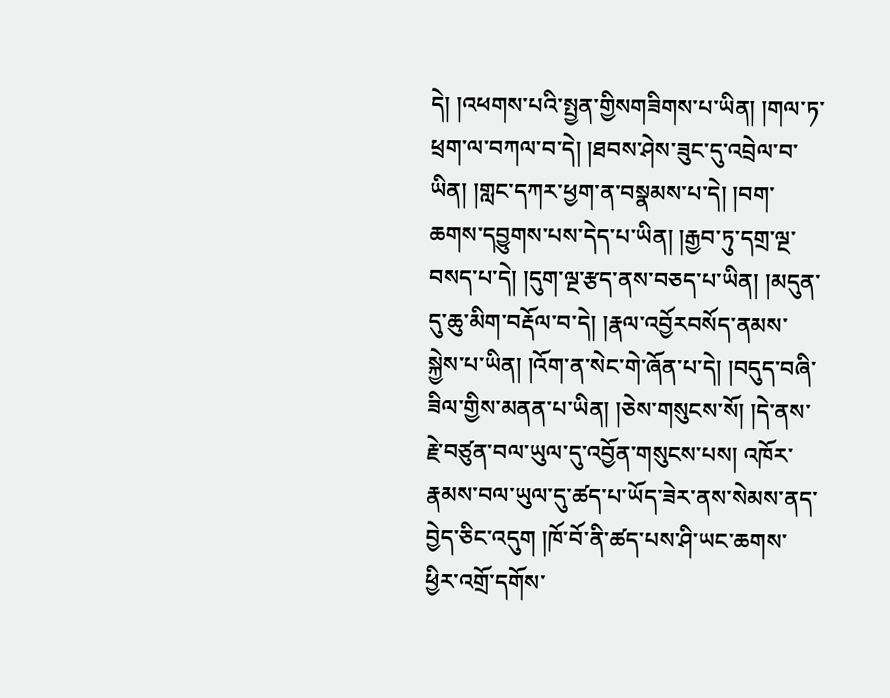དེ། །འཕགས་པའི་སྤྱན་གྱིསགཟིགས་པ་ཡིན། །གལ་ཏ་ཕྲག་ལ་བཀལ་བ་དེ། །ཐབས་ཤེས་ཟུང་དུ་འབྲེལ་བ་ཡིན། །གླང་དཀར་ཕྱག་ན་བསྣམས་པ་དེ། །བག་ཆགས་དབྱུགས་པས་དེད་པ་ཡིན། །རྒྱབ་ཏུ་དགྲ་ལྔ་བསད་པ་དེ། །དུག་ལྔ་རྩད་ནས་བཅད་པ་ཡིན། །མདུན་དུ་ཆུ་མིག་བརྡོལ་བ་དེ། །རྣལ་འབྱོརབསོད་ནམས་སྐྱེས་པ་ཡིན། །འོག་ན་སེང་གེ་ཞོན་པ་དེ། །བདུད་བཞི་ཟིལ་གྱིས་མནན་པ་ཡིན། །ཅེས་གསུངས་སོ། །དེ་ནས་རྗེ་བཙུན་བལ་ཡུལ་དུ་འབྱོན་གསུངས་པས། འཁོར་རྣམས་བལ་ཡུལ་དུ་ཚད་པ་ཡོད་ཟེར་ནས་སེམས་ནད་བྱེད་ཅིང་འདུག །ཁོ་བོ་ནི་ཚད་པས་ཤི་ཡང་ཆགས་ཕྱིར་འགྲོ་དགོས་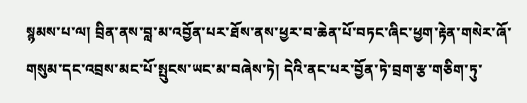སྙམས་པ་ལ། བྲིན་ནས་བླ་མ་འབྱོན་པར་ཐོས་ནས་ཕྱར་བ་ཆེན་པོ་བཏང་ཞིང་ཕྱག་རྟེན་གསེར་ཞོ་གསུམ་དང་འབྲས་མང་པོ་སྤུངས་ཡང་མ་བཞེས་ཏེ། དེའི་ནང་པར་བྱོན་ཏེ་བྲག་རྩ་གཅིག་ཏུ་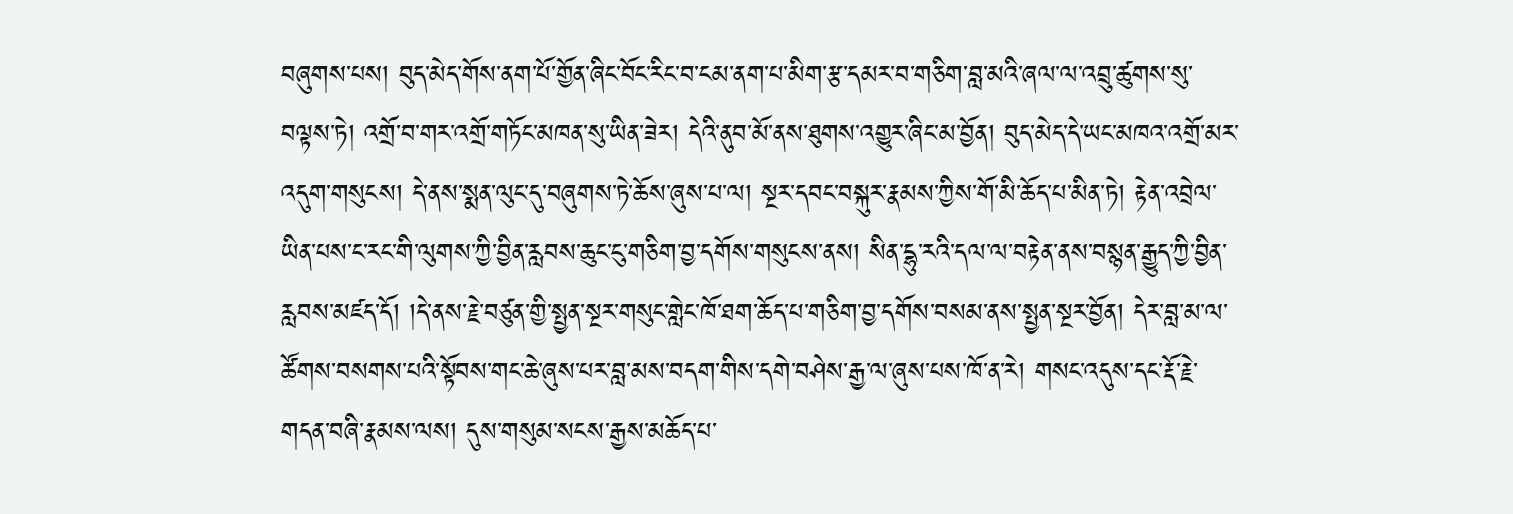བཞུགས་པས། བུད་མེད་གོས་ནག་པོ་གྱོན་ཞིང་བོང་རིང་བ་ངམ་ནག་པ་མིག་རྩ་དམར་བ་གཅིག་བླ་མའི་ཞལ་ལ་འབྲུ་ཚུགས་སུ་བལྟས་ཏེ། འགྲོ་བ་གར་འགྲོ་གཏོང་མཁན་སུ་ཡིན་ཟེར། དེའི་ནུབ་མོ་ནས་ཐུགས་འགྱུར་ཞིང་མ་བྱོན། བུད་མེད་དེ་ཡང་མཁའ་འགྲོ་མར་འདུག་གསུངས། དེ་ནས་སྨན་ལུང་དུ་བཞུགས་ཏེ་ཆོས་ཞུས་པ་ལ། སྔར་དབང་བསྐུར་རྣམས་ཀྱིས་གོ་མི་ཆོད་པ་མིན་ཏེ། རྟེན་འབྲེལ་ཡིན་པས་ང་རང་གི་ལུགས་ཀྱི་བྱིན་རླབས་ཆུང་ངུ་གཅིག་བྱ་དགོས་གསུངས་ནས། སིན་དྷུ་རའི་དལ་ལ་བརྟེན་ནས་བསྙན་རྒྱུད་ཀྱི་བྱིན་རླབས་མཛད་དོ། །དེ་ནས་རྗེ་བཙུན་གྱི་སྤྱན་སྔར་གསུང་གླེང་ཁོ་ཐག་ཆོད་པ་གཅིག་བྱ་དགོས་བསམ་ནས་སྤྱན་སྔར་བྱོན། དེར་བླ་མ་ལ་ཚོགས་བསགས་པའི་སྟོབས་གང་ཆེ་ཞུས་པར་བླ་མས་བདག་གིས་དགེ་བཤེས་རྒྱ་ལ་ཞུས་པས་ཁོ་ན་རེ། གསང་འདུས་དང་རྡོ་རྗེ་གདན་བཞི་རྣམས་ལས། དུས་གསུམ་སངས་རྒྱས་མཆོད་པ་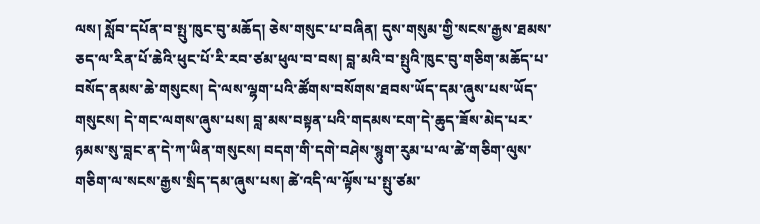ལས། སློབ་དཔོན་བ་སྤུ་ཁུང་བུ་མཆོད། ཅེས་གསུང་པ་བཞིན། དུས་གསུམ་གྱི་སངས་རྒྱས་ཐམས་ཅད་ལ་རིན་པོ་ཆེའི་ཕུང་པོ་རི་རབ་ཙམ་ཕུལ་བ་བས། བླ་མའི་བ་སྤུའི་ཁུང་བུ་གཅིག་མཆོད་པ་བསོད་ནམས་ཆེ་གསུངས། དེ་ལས་ལྷག་པའི་ཚོགས་བསོགས་ཐབས་ཡོད་དམ་ཞུས་པས་ཡོད་གསུངས། དེ་གང་ལགས་ཞུས་པས། བླ་མས་བསྟན་པའི་གདམས་ངག་དེ་ཆུད་ཟོས་མེད་པར་ཉམས་སུ་བླང་ན་དེ་ཀ་ཡིན་གསུངས། བདག་གི་དགེ་བཤེས་སྙུག་རུམ་པ་ལ་ཚེ་གཅིག་ལུས་གཅིག་ལ་སངས་རྒྱས་སྲིད་དམ་ཞུས་པས། ཚེ་འདི་ལ་ལྟོས་པ་སྤུ་ཙམ་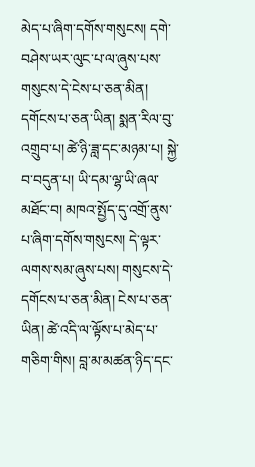མེད་པ་ཞིག་དགོས་གསུངས། དགེ་བཤེས་ཡར་ལུང་པ་ལ་ཞུས་པས་གསུངས་དེ་ངེས་པ་ཅན་མིན། དགོངས་པ་ཅན་ཡིན། སྨན་རིལ་བུ་འགྲུབ་པ། ཚེ་ཉི་ཟླ་དང་མཉམ་པ། སྐྱེ་བ་བདུན་པ། ཡི་དམ་ལྷ་ཡི་ཞལ་མཐོང་བ། མཁའ་སྤྱོད་དུ་འགྲོ་ནུས་པ་ཞིག་དགོས་གསུངས། དེ་ལྟར་ལགས་སམ་ཞུས་པས། གསུངས་དེ་དགོངས་པ་ཅན་མིན། ངེས་པ་ཅན་ཡིན། ཚེ་འདི་ལ་ལྟོས་པ་མེད་པ་གཅིག་གིས། བླ་མ་མཚན་ཉིད་དང་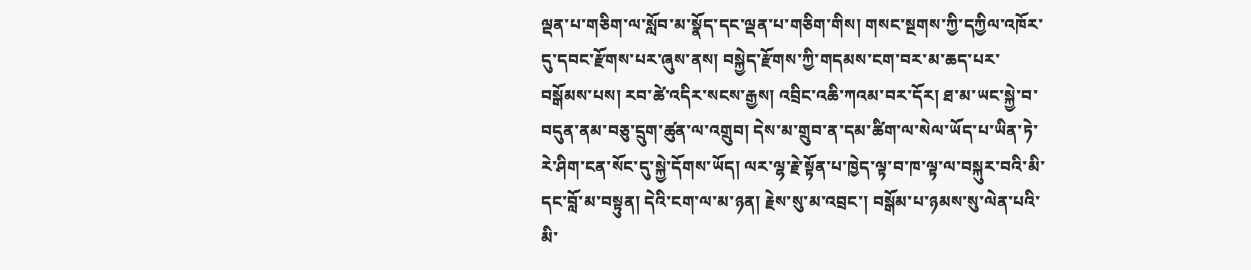ལྡན་པ་གཅིག་ལ་སློབ་མ་སྣོད་དང་ལྡན་པ་གཅིག་གིས། གསང་སྔགས་ཀྱི་དཀྱིལ་འཁོར་དུ་དབང་རྫོགས་པར་ཞུས་ནས། བསྐྱེད་རྫོགས་ཀྱི་གདམས་ངག་བར་མ་ཆད་པར་བསྒོམས་པས། རབ་ཚེ་འདིར་སངས་རྒྱས། འབྲིང་འཆི་ཀའམ་བར་དོར། ཐ་མ་ཡང་སྐྱེ་བ་བདུན་ནམ་བཅུ་དྲུག་ཚུན་ལ་འགྲུབ། དེས་མ་གྲུབ་ན་དམ་ཚིག་ལ་སེལ་ཡོད་པ་ཡིན་ཏེ་རེ་ཤིག་ངན་སོང་དུ་སྐྱེ་དོགས་ཡོད། ལར་ལྷ་རྗེ་སྟོན་པ་ཁྱེད་ལྟ་བ་ཁ་ལྟ་ལ་བསྐུར་བའི་མི་དང་བློ་མ་བསྟུན། དེའི་ངག་ལ་མ་ཉན། རྗེས་སུ་མ་འབྲང་། བསྒོམ་པ་ཉམས་སུ་ལེན་པའི་མི་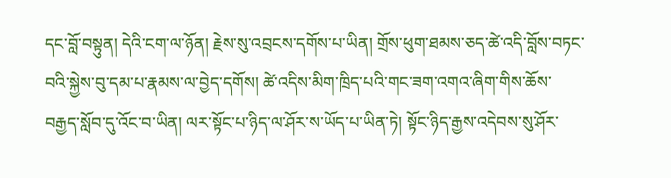དང་བློ་བསྟུན། དེའི་ངག་ལ་ཉོན། རྗེས་སུ་འབྲངས་དགོས་པ་ཡིན། གྲོས་ཕུག་ཐམས་ཅད་ཚེ་འདི་བློས་བཏང་བའི་སྐྱེས་བུ་དམ་པ་རྣམས་ལ་བྱེད་དགོས། ཚེ་འདིས་མིག་ཁྲིད་པའི་གང་ཟག་འགའ་ཞིག་གིས་ཆོས་བརྒྱད་སློབ་དུ་འོང་བ་ཡིན། ལར་སྟོང་པ་ཉིད་ལ་ཤོར་ས་ཡོད་པ་ཡིན་ཏེ། སྟོང་ཉིད་རྒྱས་འདེབས་སུ་ཤོར་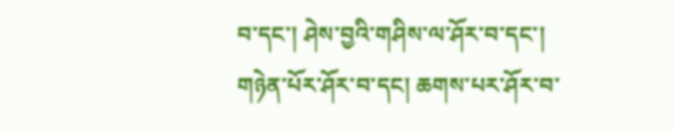བ་དང་། ཤེས་བྱའི་གཤིས་ལ་ཤོར་བ་དང་། གཉེན་པོར་ཤོར་བ་དང། ཆགས་པར་ཤོར་བ་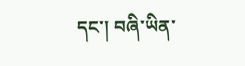དང་། བཞི་ཡིན་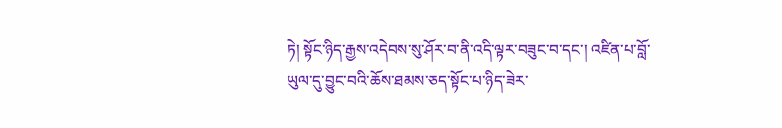ཏེ། སྟོང་ཉིད་རྒྱས་འདེབས་སུ་ཤོར་བ་ནི་འདི་ལྟར་བཟུང་བ་དང་། འཛིན་པ་བློ་ཡུལ་དུ་བྱུང་བའི་ཆོས་ཐམས་ཅད་སྟོང་པ་ཉིད་ཟེར་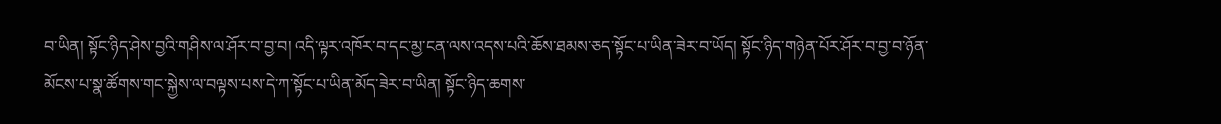བ་ཡིན། སྟོང་ཉིད་ཤེས་བྱའི་གཤིས་ལ་ཤོར་བ་བྱ་བ། འདི་ལྟར་འཁོར་བ་དང་མྱ་ངན་ལས་འདས་པའི་ཆོས་ཐམས་ཅད་སྟོང་པ་ཡིན་ཟེར་བ་ཡོད། སྟོང་ཉིད་གཉེན་པོར་ཤོར་བ་བྱ་བ་ཉོན་མོངས་པ་སྣ་ཚོགས་གང་སྐྱེས་ལ་བལྟས་པས་དེ་ཀ་སྟོང་པ་ཡིན་མོད་ཟེར་བ་ཡིན། སྟོང་ཉིད་ཆགས་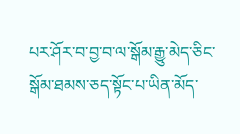པར་ཤོར་བ་བྱ་བ་ལ་སྒོམ་རྒྱུ་མེད་ཅིང་སྒོམ་ཐམས་ཅད་སྟོང་པ་ཡིན་མོད་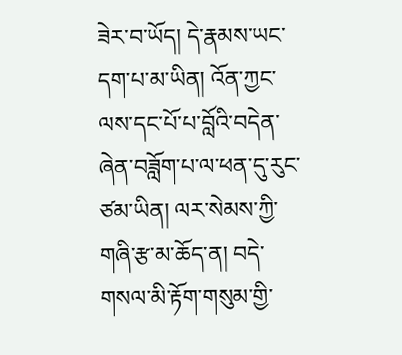ཟེར་བ་ཡོད། དེ་རྣམས་ཡང་དག་པ་མ་ཡིན། འོན་ཀྱང་ལས་དང་པོ་པ་བློའི་བདེན་ཞེན་བཟློག་པ་ལ་ཕན་དུ་རུང་ཙམ་ཡིན། ལར་སེམས་ཀྱི་གཞི་རྩ་མ་ཆོད་ན། བདེ་གསལ་མི་རྟོག་གསུམ་གྱི་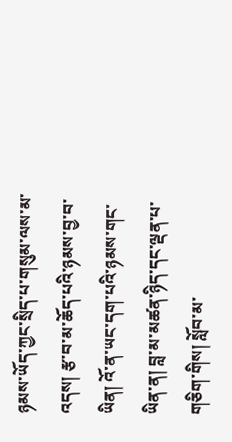ཉམས་ཡོད་ཀྱང་སྲིད་པ་གསུམ་ལས་མ་འདས། རྩ་བ་མ་ཆོད་པའི་ཉམས་བྱ་བ་ཡིན། འོ་ན་ཡང་དག་པའི་ཉམས་གང་ཡིན་ན། བླ་མ་མཚན་ཉིད་དང་ལྡན་པ་གཅིག་གིས། སློབ་མ་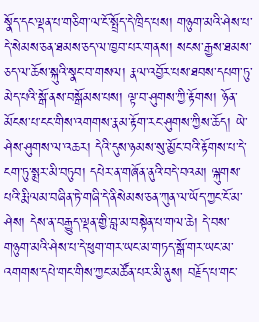སྣོད་དང་ལྡན་པ་གཅིག་ལ་ངོ་སྤྲོད་དེ་ཁྲིད་པས། གཉུག་མའི་ཤེས་པ་དེ་སེམས་ཅན་ཐམས་ཅད་ལ་ཁྱབ་པར་གནས། སངས་རྒྱས་ཐམས་ཅད་ལ་ཆོས་སྐུའི་སྣང་བ་གསལ། རྣལ་འབྱོར་པས་ཐབས་དཔག་ཏུ་མེད་པའི་སྒོ་ནས་བསྒོམས་པས། ལྟ་བ་ཤུགས་ཀྱི་རྟོགས། ཉོན་མོངས་པ་ངང་གིས་འགགས་རྣམ་རྟོག་རང་ཤུགས་ཀྱིས་ཆོད། ཡེ་ཤེས་ཤུགས་ལ་འཆར། དེའི་དུས་ཉམས་སུ་མྱོང་བའི་རྟོགས་པ་དེ་ངག་ཏུ་སྨྲར་མི་བཏུབ། དཔེར་ན་གཞོན་ནུའི་བདེ་བའམ། ལྐུགས་པའི་རྨི་ལམ་བཞིན་ཏེ་གཞི་དེ་ནིསེམས་ཅན་ཀུན་ལ་ཡོད་ཀྱང་ངོ་མ་ཤེས། དེས་ན་བརྒྱུད་ལྡན་གྱི་བླ་མ་བསྟེན་པ་གལ་ཆེ། དེ་བས་གཉུག་མའི་ཤེས་པ་དེ་ཕུག་གར་ཡང་མ་གཏད་སྒོ་གར་ཡང་མ་འགགས་དཔེ་གང་གིས་ཀྱང་མཚོན་པར་མི་ནུས། བརྗོད་པ་གང་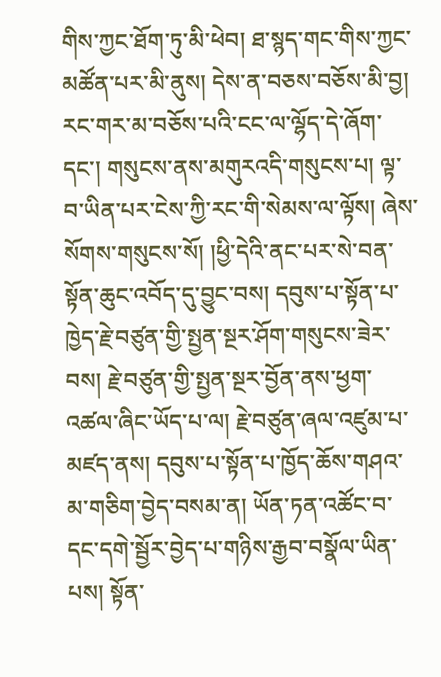གིས་ཀྱང་ཐོག་ཏུ་མི་ཕེབ། ཐ་སྙད་གང་གིས་ཀྱང་མཚོན་པར་མི་ནུས། དེས་ན་བཅས་བཅོས་མི་བྱ། རང་གར་མ་བཅོས་པའི་ངང་ལ་ལྷོད་དེ་ཞོག་དང་། གསུངས་ནས་མགུརའདི་གསུངས་པ། ལྟ་བ་ཡིན་པར་ངེས་ཀྱི་རང་གི་སེམས་ལ་ལྟོས། ཞེས་སོགས་གསུངས་སོ། །ཕྱི་དེའི་ནང་པར་སེ་བན་སྟོན་ཆུང་འབོད་དུ་བྱུང་བས། དབུས་པ་སྟོན་པ་ཁྱེད་རྗེ་བཙུན་གྱི་སྤྱན་སྔར་ཤོག་གསུངས་ཟེར་བས། རྗེ་བཙུན་གྱི་སྤྱན་སྔར་བྱོན་ནས་ཕྱག་འཚལ་ཞིང་ཡོད་པ་ལ། རྗེ་བཙུན་ཞལ་འཛུམ་པ་མཛད་ནས། དབུས་པ་སྟོན་པ་ཁྱོད་ཆོས་གཤའ་མ་གཅིག་བྱེད་བསམ་ན། ཡོན་ཏན་འཚོང་བ་དང་དགེ་སྦྱོར་བྱེད་པ་གཉིས་རྒྱབ་བསྣོལ་ཡིན་པས། སྟོན་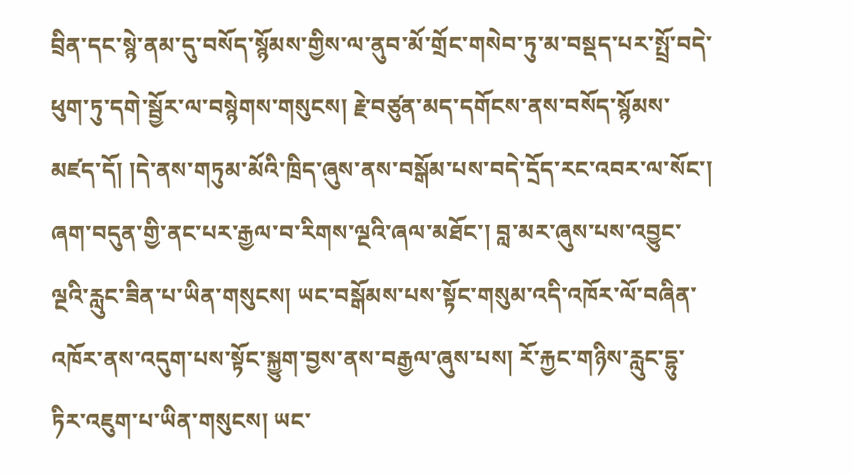བྲིན་དང་སྙེ་ནམ་དུ་བསོད་སྙོམས་གྱིས་ལ་ནུབ་མོ་གྲོང་གསེབ་ཏུ་མ་བསྡད་པར་སྤྲོ་བདེ་ཕུག་ཏུ་དགེ་སྦྱོར་ལ་བསྙེགས་གསུངས། རྗེ་བཙུན་མད་དགོངས་ནས་བསོད་སྙོམས་མཛད་དོ། །དེ་ནས་གཏུམ་མོའི་ཁྲིད་ཞུས་ནས་བསྒོམ་པས་བདེ་དྲོད་རང་འབར་ལ་སོང་། ཞག་བདུན་གྱི་ནང་པར་རྒྱལ་བ་རིགས་ལྔའི་ཞལ་མཐོང་། བླ་མར་ཞུས་པས་འབྱུང་ལྔའི་རླུང་ཟིན་པ་ཡིན་གསུངས། ཡང་བསྒོམས་པས་སྟོང་གསུམ་འདི་འཁོར་ལོ་བཞིན་འཁོར་ནས་འདུག་པས་སྟོང་སྐྱུག་བྱས་ནས་བརྒྱལ་ཞུས་པས། རོ་རྐྱང་གཉིས་རླུང་དྷུ་ཏིར་འཇུག་པ་ཡིན་གསུངས། ཡང་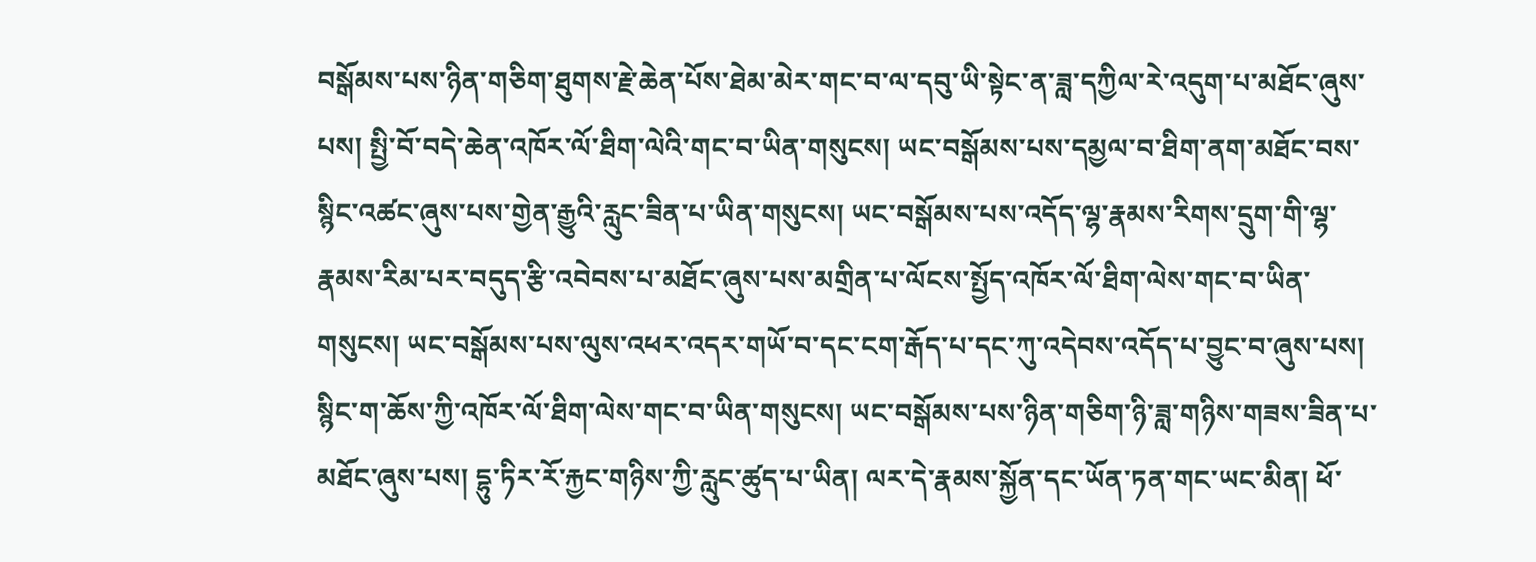བསྒོམས་པས་ཉིན་གཅིག་ཐུགས་རྗེ་ཆེན་པོས་ཐེམ་མེར་གང་བ་ལ་དབུ་ཡི་སྟེང་ན་ཟླ་དཀྱིལ་རེ་འདུག་པ་མཐོང་ཞུས་པས། སྤྱི་བོ་བདེ་ཆེན་འཁོར་ལོ་ཐིག་ལེའི་གང་བ་ཡིན་གསུངས། ཡང་བསྒོམས་པས་དམྱལ་བ་ཐིག་ནག་མཐོང་བས་སྙིང་འཚང་ཞུས་པས་གྱེན་རྒྱུའི་རླུང་ཟིན་པ་ཡིན་གསུངས། ཡང་བསྒོམས་པས་འདོད་ལྷ་རྣམས་རིགས་དྲུག་གི་ལྷ་རྣམས་རིམ་པར་བདུད་རྩི་འབེབས་པ་མཐོང་ཞུས་པས་མགྲིན་པ་ལོངས་སྤྱོད་འཁོར་ལོ་ཐིག་ལེས་གང་བ་ཡིན་གསུངས། ཡང་བསྒོམས་པས་ལུས་འཕར་འདར་གཡོ་བ་དང་ངག་རྒོད་པ་དང་ཀུ་འདེབས་འདོད་པ་བྱུང་བ་ཞུས་པས། སྙིང་ག་ཆོས་ཀྱི་འཁོར་ལོ་ཐིག་ལེས་གང་བ་ཡིན་གསུངས། ཡང་བསྒོམས་པས་ཉིན་གཅིག་ཉི་ཟླ་གཉིས་གཟས་ཟིན་པ་མཐོང་ཞུས་པས། དྷུ་ཏིར་རོ་རྐྱང་གཉིས་ཀྱི་རླུང་ཚུད་པ་ཡིན། ལར་དེ་རྣམས་སྐྱོན་དང་ཡོན་ཏན་གང་ཡང་མིན། ཕོ་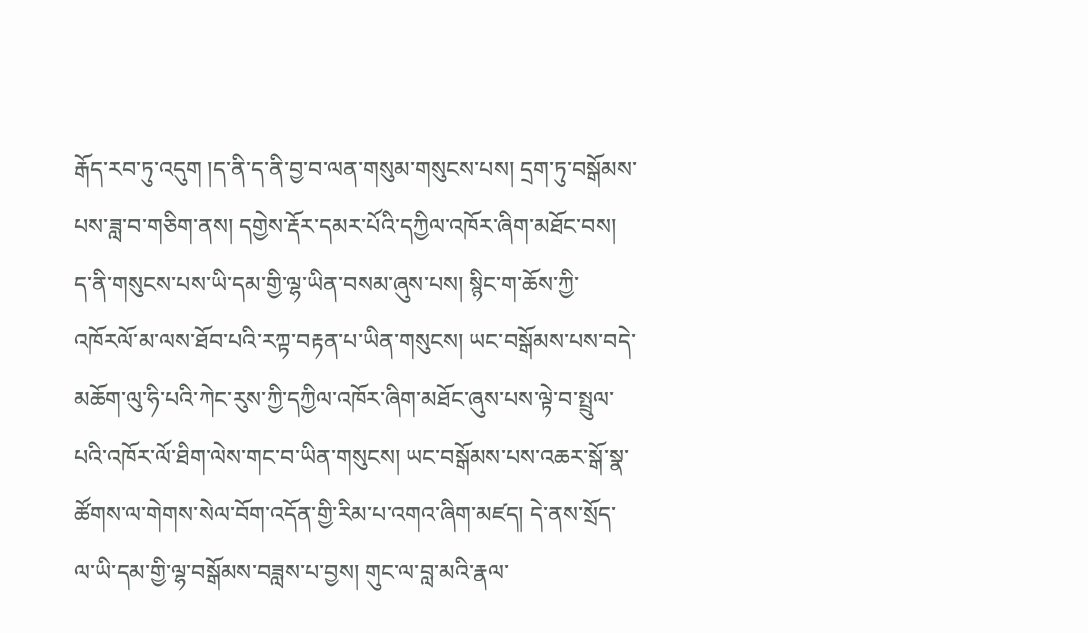རྒོད་རབ་ཏུ་འདུག །ད་ནི་ད་ནི་བྱ་བ་ལན་གསུམ་གསུངས་པས། དྲག་ཏུ་བསྒོམས་པས་ཟླ་བ་གཅིག་ནས། དགྱེས་རྡོར་དམར་པོའི་དཀྱིལ་འཁོར་ཞིག་མཐོང་བས། ད་ནི་གསུངས་པས་ཡི་དམ་གྱི་ལྷ་ཡིན་བསམ་ཞུས་པས། སྙིང་ག་ཆོས་ཀྱི་འཁོརལོ་མ་ལས་ཐོབ་པའི་རཀྟ་བརྟན་པ་ཡིན་གསུངས། ཡང་བསྒོམས་པས་བདེ་མཆོག་ལུ་ཧི་པའི་ཀེང་རུས་ཀྱི་དཀྱིལ་འཁོར་ཞིག་མཐོང་ཞུས་པས་ལྟེ་བ་སྤྲུལ་པའི་འཁོར་ལོ་ཐིག་ལེས་གང་བ་ཡིན་གསུངས། ཡང་བསྒོམས་པས་འཆར་སྒོ་སྣ་ཚོགས་ལ་གེགས་སེལ་བོག་འདོན་གྱི་རིམ་པ་འགའ་ཞིག་མཛད། དེ་ནས་སྲོད་ལ་ཡི་དམ་གྱི་ལྷ་བསྒོམས་བཟླས་པ་བྱས། གུང་ལ་བླ་མའི་རྣལ་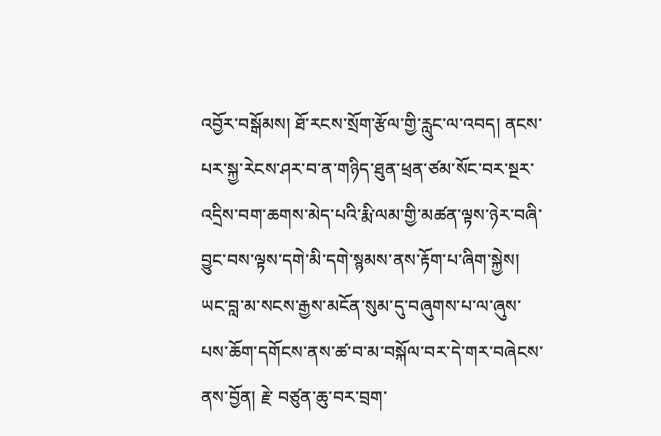འབྱོར་བསྒོམས། ཐོ་རངས་སྲོག་རྩོལ་གྱི་རླུང་ལ་འབད། ནངས་པར་སྐྱ་རེངས་ཤར་བ་ན་གཉིད་ཐུན་ཕྲན་ཙམ་སོང་བར་སྔར་འདྲིས་བག་ཆགས་མེད་པའི་རྨི་ལམ་གྱི་མཚན་ལྟས་ཉེར་བཞི་བྱུང་བས་ལྟས་དགེ་མི་དགེ་སྙམས་ནས་རྟོག་པ་ཞིག་སྐྱེས། ཡང་བླ་མ་སངས་རྒྱས་མངོན་སུམ་དུ་བཞུགས་པ་ལ་ཞུས་པས་ཆོག་དགོངས་ནས་ཚ་བ་མ་བསྐོལ་བར་དེ་གར་བཞེངས་ནས་བྱོན། རྗེ་ བཙུན་ཆུ་བར་བྲག་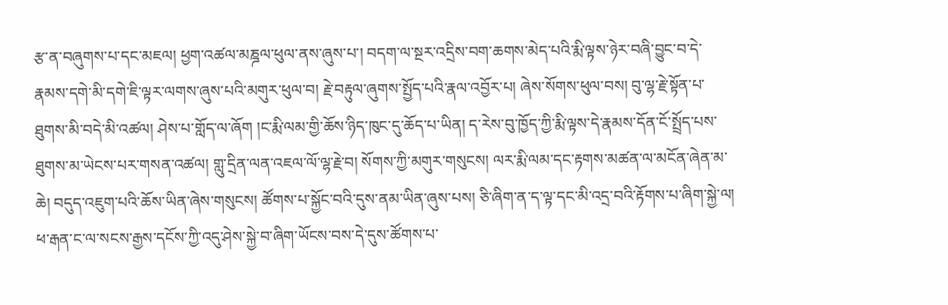རྩ་ན་བཞུགས་པ་དང་མཇལ། ཕྱག་འཚལ་མཎྜལ་ཕུལ་ནས་ཞུས་པ་། བདག་ལ་སྔར་འདྲིས་བག་ཆགས་མེད་པའི་རྨི་ལྟས་ཉེར་བཞི་བྱུང་བ་དེ་རྣམས་དགེ་མི་དགེ་ཇི་ལྟར་ལགས་ཞུས་པའི་མགུར་ཕུལ་བ། རྗེ་བརྟུལ་ཞུགས་སྤྱོད་པའི་རྣལ་འབྱོར་པ། ཞེས་སོགས་ཕུལ་བས། བུ་ལྷ་རྗེ་སྟོན་པ་ཐུགས་མི་བདེ་མི་འཚལ། ཤེས་པ་གློད་ལ་ཞོག །ང་རྨི་ལམ་གྱི་ཆོས་ཉིད་ཁུང་དུ་ཆོད་པ་ཡིན། ད་རེས་བུ་ཁྱོད་ཀྱི་རྨི་ལྟས་དེ་རྣམས་དོན་ངོ་སྤྲོད་པས་ཐུགས་མ་ཡེངས་པར་གསན་འཚལ། གླུ་དྲིན་ལན་འཇལ་ལོ་ལྷ་རྗེ་བ། སོགས་ཀྱི་མགུར་གསུངས། ལར་རྨི་ལམ་དང་རྟགས་མཚན་ལ་མངོན་ཞེན་མ་ཆེ། བདུད་འཇུག་པའི་ཆོས་ཡིན་ཞེས་གསུངས། ཚོགས་པ་སྐྱོང་བའི་དུས་ནམ་ཡིན་ཞུས་པས། ཅི་ཞིག་ན་ད་ལྟ་དང་མི་འདྲ་བའི་རྟོགས་པ་ཞིག་སྐྱེ་ལ། ཕ་རྒན་ང་ལ་སངས་རྒྱས་དངོས་ཀྱི་འདུ་ཤེས་སྐྱེ་བ་ཞིག་ཡོངས་བས་དེ་དུས་ཚོགས་པ་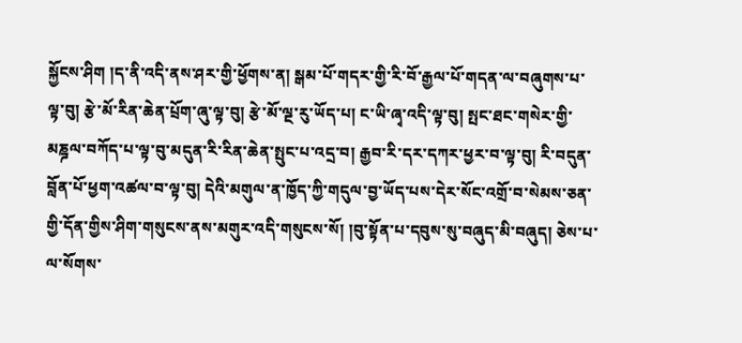སྐྱོངས་ཤིག །ད་ནི་འདི་ནས་ཤར་གྱི་ཕྱོགས་ན། སྒམ་པོ་གདར་གྱི་རི་བོ་རྒྱལ་པོ་གདན་ལ་བཞུགས་པ་ལྟ་བུ། རྩེ་མོ་རིན་ཆེན་པྲོག་ཞུ་ལྟ་བུ། རྩེ་མོ་ལྔ་རུ་ཡོད་པ། ང་ཡི་ཞྭ་འདི་ལྟ་བུ། སྤང་ཐང་གསེར་གྱི་མཎྜལ་བཀོད་པ་ལྟ་བུ་མདུན་རི་རིན་ཆེན་སྤུང་པ་འདྲ་བ། རྒྱབ་རི་དར་དཀར་ཕྱར་བ་ལྟ་བུ། རི་བདུན་བློན་པོ་ཕྱག་འཚལ་བ་ལྟ་བུ། དེའི་མགུལ་ན་ཁྱོད་ཀྱི་གདུལ་བྱ་ཡོད་པས་དེར་སོང་འགྲོ་བ་སེམས་ཅན་གྱི་དོན་གྱིས་ཤིག་གསུངས་ནས་མགུར་འདི་གསུངས་སོ། །བུ་སྟོན་པ་དབུས་སུ་བཞུད་མི་བཞུད། ཅེས་པ་ལ་སོགས་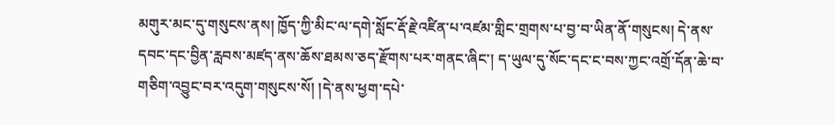མགུར་མང་དུ་གསུངས་ནས། ཁྱོད་ཀྱི་མིང་ལ་དགེ་སློང་རྡོ་རྗེ་འཛིན་པ་འཛམ་གླིང་གྲགས་པ་བྱ་བ་ཡིན་ནོ་གསུངས། དེ་ནས་དབང་དང་བྱིན་རླབས་མཛད་ནས་ཆོས་ཐམས་ཅད་རྫོགས་པར་གནང་ཞིང་། ད་ཡུལ་དུ་སོང་དང་ང་བས་ཀྱང་འགྲོ་དོན་ཆེ་བ་གཅིག་འབྱུང་བར་འདུག་གསུངས་སོ། །དེ་ནས་ཕྱག་དཔེ་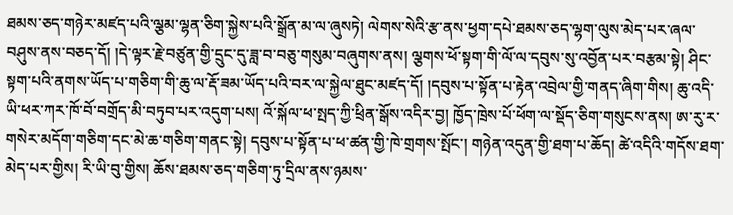ཐམས་ཅད་གཉེར་མཛད་པའི་ལྕམ་ལྷན་ཅིག་སྐྱེས་པའི་སྒྲོན་མ་ལ་ཞུསཏེ། ལེགས་སེའི་རྩ་ནས་ཕྱག་དཔེ་ཐམས་ཅད་ལྷག་ལུས་མེད་པར་ཞལ་བཤུས་ནས་བཅད་དོ། །དེ་ལྟར་རྗེ་བཙུན་གྱི་དྲུང་དུ་ཟླ་བ་བཅུ་གསུམ་བཞུགས་ནས། ལྕགས་ཕོ་སྟག་གི་ལོ་ལ་དབུས་སུ་འབྱོན་པར་བརྩམ་སྟེ། ཤིང་སྟག་པའི་ནགས་ཡོད་པ་གཅིག་གི་ཆུ་ལ་རྡོ་ཟམ་ཡོད་པའི་བར་ལ་སྐྱེལ་ཐུང་མཛད་དོ། །དབུས་པ་སྟོན་པ་རྟེན་འབྲེལ་གྱི་གནད་ཞིག་གིས། ཆུ་འདི་ཡི་ཕར་ཀར་ཁོ་བོ་བགྲོད་མི་བཏུབ་པར་འདུག་པས། འོ་སྐོལ་ཕ་སྤད་ཀྱི་ཕྲིན་སྒོས་འདིར་བྱ། ཁྱོད་ཁྲེས་པོ་ཕོག་ལ་སྡོད་ཅིག་གསུངས་ནས། ཨ་རུ་ར་གསེར་མདོག་གཅིག་དང་མེ་ཆ་གཅིག་གནང་སྟེ། དབུས་པ་སྟོན་པ་ཕ་ཚན་གྱི་ཁེ་གྲགས་སྤོང་། གཉེན་འདུན་གྱི་ཐག་པ་ཆོད། ཚེ་འདིའི་གདོས་ཐག་མེད་པར་གྱིས། རི་ཡི་བུ་གྱིས། ཆོས་ཐམས་ཅད་གཅིག་ཏུ་དྲིལ་ནས་ཉམས་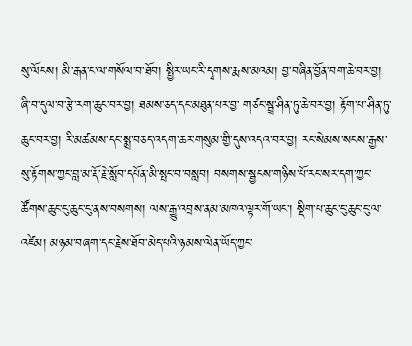སུ་ལོངས། མི་རྒན་ང་ལ་གསོལ་བ་ཐོབ། སྤྱིར་ཡང་རི་དྭགས་རྨས་མའམ། བྱ་བཞིན་བྱོན་བག་ཆེ་བར་བྱ། ཞི་བ་དུལ་བ་རྩེ་རག་ཆུང་བར་བྱ། ཐམས་ཅད་དང་མཐུན་པར་བྱ་ གཙང་སྦྲ་ཤིན་ཏུ་ཆེ་བར་བྱ། རྟོག་པ་ཤིན་ཏུ་ཆུང་བར་བྱ། རི་མཚམས་དང་སྨྲ་བཅད་འདག་ཆར་གསུམ་གྱི་དུས་འདའ་བར་བྱ། རང་སེམས་སངས་རྒྱས་སུ་རྟོགས་ཀྱང་བླ་མ་རྡོ་རྗེ་སློབ་དཔོན་མི་སྤང་བ་བསླབ། བསགས་སྦྱངས་གཉིས་པོ་རང་སར་དག་ཀྱང་ཚོགས་ཆུང་ངུ་ཆུང་ངུ་ནས་བསགས། ལས་རྒྱུ་འབྲས་ནམ་མཁའ་ལྟར་གོ་ཡང་། སྡིག་པ་ཆུང་ངུ་ཆུང་ངུ་ལ་འཛེམ། མཉམ་བཞག་དང་རྗེས་ཐོབ་མེད་པའི་ཉམས་ལེན་ཡོད་ཀྱང་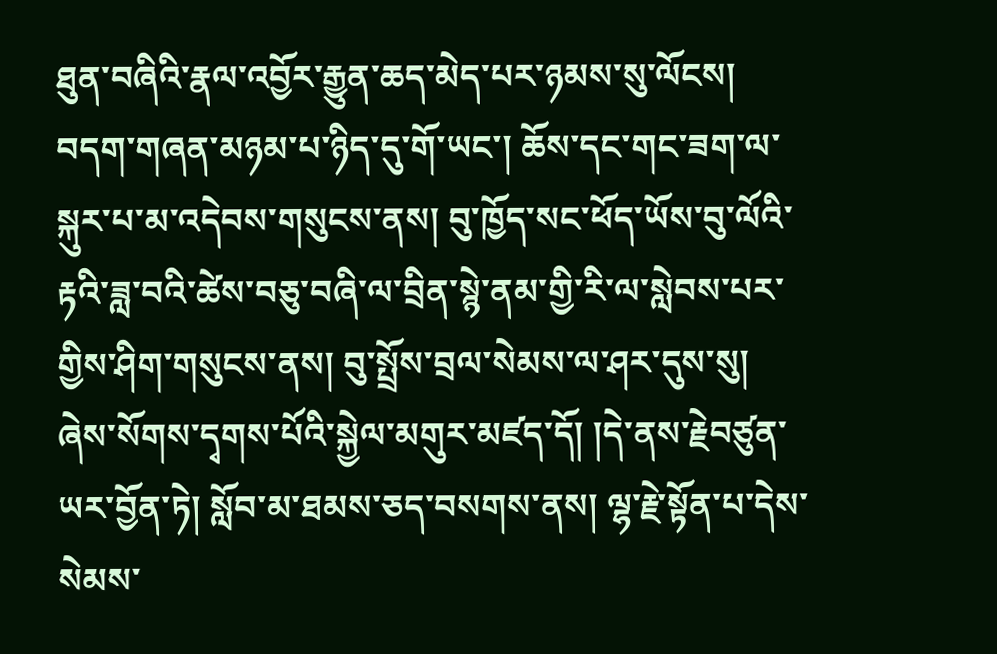ཐུན་བཞིའི་རྣལ་འབྱོར་རྒྱུན་ཆད་མེད་པར་ཉམས་སུ་ལོངས། བདག་གཞན་མཉམ་པ་ཉིད་དུ་གོ་ཡང་། ཆོས་དང་གང་ཟག་ལ་སྐུར་པ་མ་འདེབས་གསུངས་ནས། བུ་ཁྱོད་སང་ཕོད་ཡོས་བུ་ལོའི་རྟའི་ཟླ་བའི་ཚེས་བཅུ་བཞི་ལ་བྲིན་སྙེ་ནམ་གྱི་རི་ལ་སླེབས་པར་གྱིས་ཤིག་གསུངས་ནས། བུ་སྤྲོས་བྲལ་སེམས་ལ་ཤར་དུས་སུ། ཞེས་སོགས་དྭགས་པོའི་སྐྱེལ་མགུར་མཛད་དོ། །དེ་ནས་རྗེབཙུན་ཡར་བྱོན་ཏེ། སློབ་མ་ཐམས་ཅད་བསགས་ནས། ལྷ་རྗེ་སྟོན་པ་དེས་སེམས་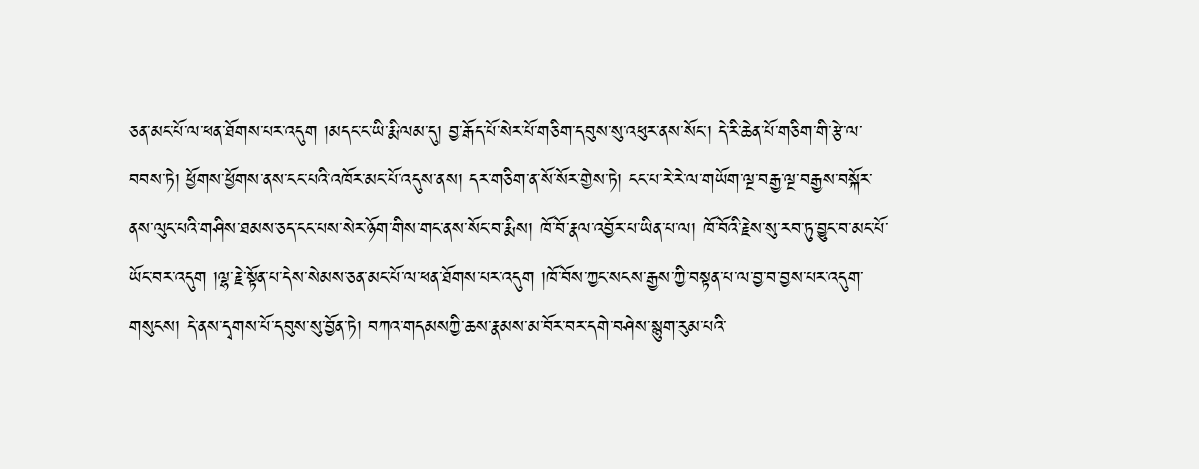ཅན་མང་པོ་ལ་ཕན་ཐོགས་པར་འདུག །མདང་ང་ཡི་རྨི་ལམ་དུ། བྱ་རྒོད་པོ་སེར་པོ་གཅིག་དབུས་སུ་འཕུར་ནས་སོང་། དེ་རི་ཆེན་པོ་གཅིག་གི་རྩེ་ལ་བབས་ཏེ། ཕྱོགས་ཕྱོགས་ནས་ངང་པའི་འཁོར་མང་པོ་འདུས་ནས། དར་གཅིག་ན་སོ་སོར་གྱེས་ཏེ། ངང་པ་རེ་རེ་ལ་གཡོག་ལྔ་བརྒྱ་ལྔ་བརྒྱས་བསྐོར་ནས་ལུང་པའི་གཤིས་ཐམས་ཅད་ངང་པས་སེར་ཉོག་གིས་གང་ནས་སོང་བ་རྨིས། ཁོ་བོ་རྣལ་འབྱོར་པ་ཡིན་པ་ལ། ཁོ་བོའི་རྗེས་སུ་རབ་ཏུ་བྱུང་བ་མང་པོ་ཡོང་བར་འདུག །ལྷ་རྗེ་སྟོན་པ་དེས་སེམས་ཅན་མང་པོ་ལ་ཕན་ཐོགས་པར་འདུག །ཁོ་བོས་ཀྱང་སངས་རྒྱས་ཀྱི་བསྟན་པ་ལ་བྱ་བ་བྱས་པར་འདུག་གསུངས། དེ་ནས་དྭགས་པོ་དབུས་སུ་བྱོན་ཏེ། བཀའ་གདམསཀྱི་ཆས་རྣམས་མ་བོར་བར་དགེ་བཤེས་སྙུག་རུམ་པའི་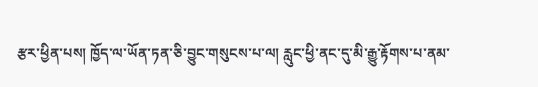རྩར་ཕྱིན་པས། ཁྱོད་ལ་ཡོན་ཏན་ཅི་བྱུང་གསུངས་པ་ལ། རླུང་ཕྱི་ནང་དུ་མི་རྒྱུ་རྟོགས་པ་ནམ་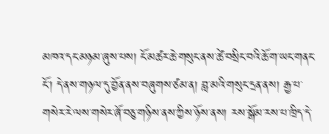མཁའ་དང་མཉམ་ཞུས་པས། ངོ་མཚར་ཆེ་གསུང་ནས་ཚེ་བསྲིང་བའི་ཆོ་ག་ཡང་གནང་ངོ་། དེ་ནས་གཉལ་དུ་བྱོན་ནས་བཞུགས་ཙམ་ན། བླ་མའི་གསུང་དྲན་ནས། རྒྱ་པ་གསེར་རེ་ལས་གསེར་ཞོ་བཅུ་གཉིས་ནས་ཀྱིས་ཉོས་ནས། རས་སྒོམ་རས་པ་ཁྲིད་དེ་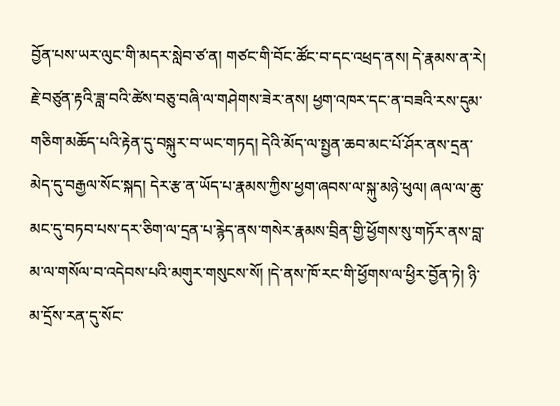བྱོན་པས་ཡར་ལུང་གི་མདར་སླེབ་ཙ་ན། གཙང་གི་བོང་ཚོང་བ་དང་འཕྲད་ནས། དེ་རྣམས་ན་རེ། རྗེ་བཙུན་རྟའི་ཟླ་བའི་ཚེས་བཅུ་བཞི་ལ་གཤེགས་ཟེར་ནས། ཕྱག་འཁར་དང་ན་བཟའི་རས་དུམ་གཅིག་མཆོད་པའི་རྟེན་དུ་བསྐུར་བ་ཡང་གཏད། དེའི་མོད་ལ་སྤྱན་ཆབ་མང་པོ་ཤོར་ནས་དྲན་མེད་དུ་བརྒྱལ་སོང་སྐད། དེར་རྩ་ན་ཡོད་པ་རྣམས་ཀྱིས་ཕྱག་ཞབས་ལ་སྐུ་མཉེ་ཕུལ། ཞལ་ལ་ཆུ་མང་དུ་བཏབ་པས་དར་ཅིག་ལ་དྲན་པ་རྙེད་ནས་གསེར་རྣམས་བྲིན་གྱི་ཕྱོགས་སུ་གཏོར་ནས་བླ་མ་ལ་གསོལ་བ་འདེབས་པའི་མགུར་གསུངས་སོ། །དེ་ནས་ཁོ་རང་གི་ཕྱོགས་ལ་ཕྱིར་བྱོན་ཏེ། ཉི་མ་དྲོས་རན་དུ་སོང་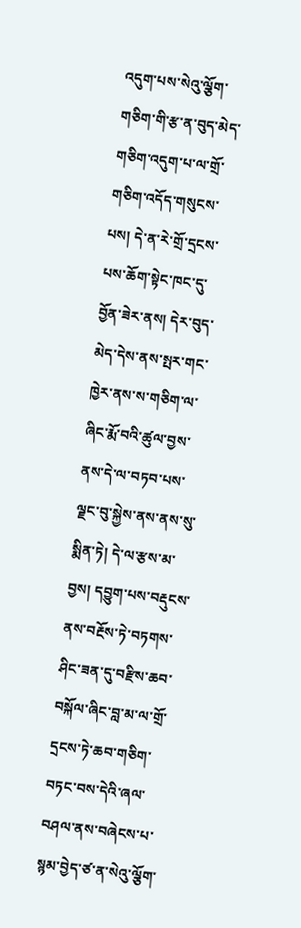འདུག་པས་སེའུ་ལྕོག་གཅིག་གི་རྩ་ན་བུད་མེད་གཅིག་འདུག་པ་ལ་གྲོ་གཅིག་འདོད་གསུངས་པས། དེ་ན་རེ་གྲོ་དྲངས་པས་ཆོག་སྟེང་ཁང་དུ་བྱོན་ཟེར་ནས། དེར་བུད་མེད་དེས་ནས་སྤར་གང་ཁྱེར་ནས་ས་གཅིག་ལ་ཞིང་རྨོ་བའི་ཚུལ་བྱས་ནས་དེ་ལ་བཏབ་པས་ལྗང་བུ་སྐྱེས་ནས་ནས་སུ་སྨིན་ཏེ། དེ་ལ་རྩས་མ་བྱས། དབྱུག་པས་བརྡུངས་ནས་བརྔོས་ཏེ་བཏགས་ཤིང་ཟན་དུ་བརྫིས་ཆབ་བསྐོལ་ཞིང་བླ་མ་ལ་གྲོ་དྲངས་ཏེ་ཆབ་གཅིག་བཏང་བས་དེའི་ཞལ་བཤལ་ནས་བཞེངས་པ་སྙམ་བྱེད་ཙ་ན་སེའུ་ལྕོག་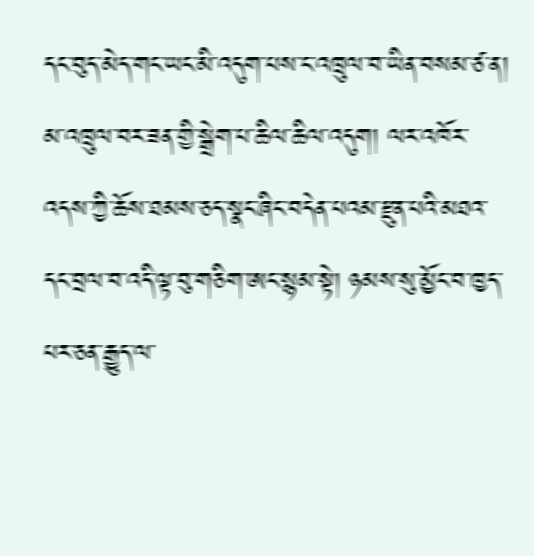དང་བུད་མེད་གང་ཡང་མི་འདུག་པས་ང་འཁྲུལ་བ་ཡིན་བསམ་ཙ་ན། མ་འཁྲུལ་བར་ཟན་གྱི་སྒྲེག་པ་ཆིལ་ཆིལ་འདུག། ལར་འཁོར་འདས་ཀྱི་ཆོས་ཐམས་ཅད་སྣང་ཞིང་བདེན་པའམ་རྫུན་པའི་མཐའ་དང་བྲལ་བ་འདི་ལྟ་བུ་གཅིག་ཨང་སྙམ་སྟེ། ཉམས་སུ་མྱོང་བ་ཁྱད་པར་ཅན་རྒྱུད་ལ་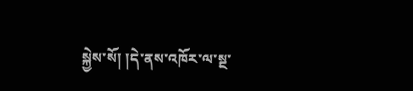སྐྱེས་སོ། །དེ་ནས་འཁོར་ལ་སྔ་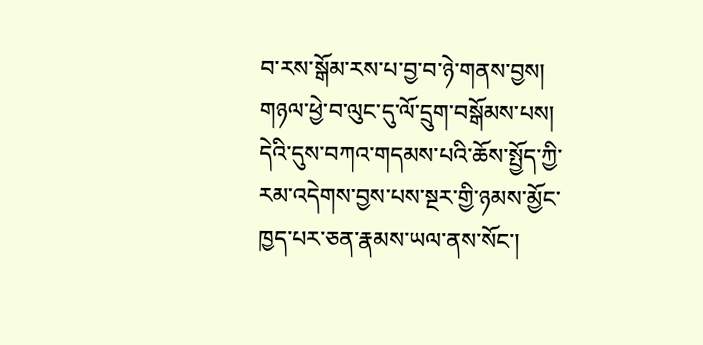བ་རས་སྒོམ་རས་པ་བྱ་བ་ཉེ་གནས་བྱས། གཉལ་ཕྱེ་བ་ལུང་དུ་ལོ་དྲུག་བསྒོམས་པས། དེའི་དུས་བཀའ་གདམས་པའི་ཆོས་སྤྱོད་ཀྱི་རམ་འདེགས་བྱས་པས་སྔར་གྱི་ཉམས་མྱོང་ཁྱད་པར་ཅན་རྣམས་ཡལ་ནས་སོང་།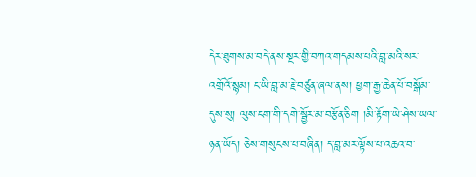དེར་ཐུགས་མ་བདེ་ནས་སྔར་གྱི་བཀའ་གདམས་པའི་བླ་མའི་སར་འགྲོའོ་སྙམ། ང་ཡི་བླ་མ་རྗེ་བཙུན་ཞལ་ནས། ཕྱག་རྒྱ་ཆེན་པོ་བསྒོམ་དུས་སུ། ལུས་ངག་གི་དགེ་སྦྱོར་མ་བརྩོན་ཅིག །མི་རྟོག་ཡེ་ཤེས་ཡལ་ཉན་ཡོད། ཅེས་གསུངས་པ་བཞིན། ད་བླ་མར་ལྟོས་པ་འཆའ་བ་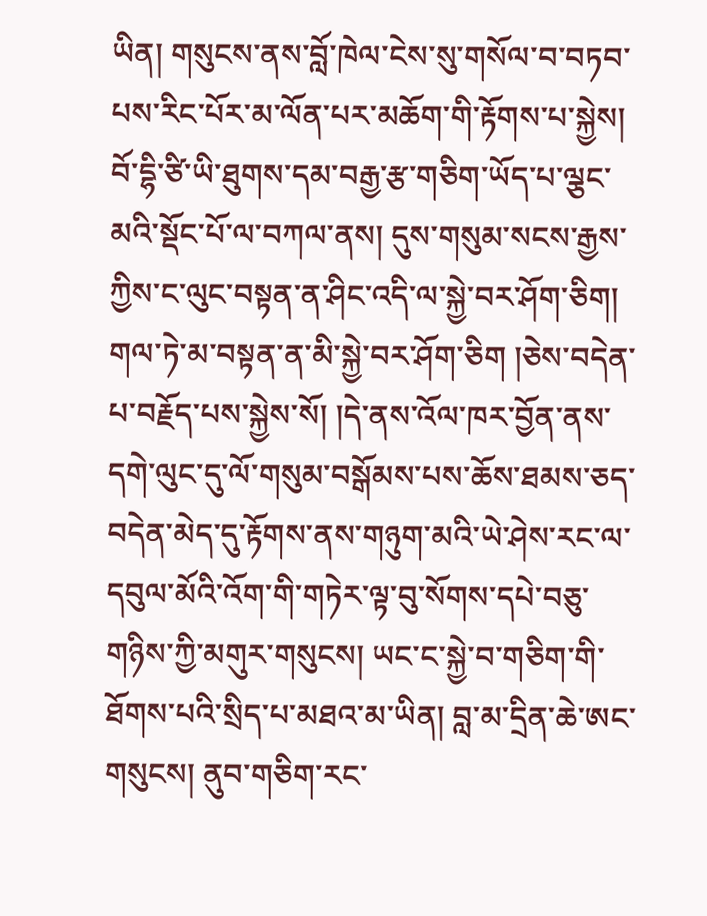ཡིན། གསུངས་ནས་བློ་ཁེལ་ངེས་སུ་གསོལ་བ་བཏབ་པས་རིང་པོར་མ་ལོན་པར་མཆོག་གི་རྟོགས་པ་སྐྱེས། བོ་དྷི་ཙི་ཡི་ཐུགས་དམ་བརྒྱ་རྩ་གཅིག་ཡོད་པ་ལྕང་མའི་སྡོང་པོ་ལ་བཀལ་ནས། དུས་གསུམ་སངས་རྒྱས་ཀྱིས་ང་ལུང་བསྟན་ན་ཤིང་འདི་ལ་སྐྱེ་བར་ཤོག་ཅིག། གལ་ཏེ་མ་བསྟན་ན་མི་སྐྱེ་བར་ཤོག་ཅིག །ཅེས་བདེན་པ་བརྗོད་པས་སྐྱེས་སོ། །དེ་ནས་འོལ་ཁར་བྱོན་ནས་དགེ་ལུང་དུ་ལོ་གསུམ་བསྒོམས་པས་ཆོས་ཐམས་ཅད་བདེན་མེད་དུ་རྟོགས་ནས་གཉུག་མའི་ཡེ་ཤེས་རང་ལ་དབུལ་མོའི་འོག་གི་གཏེར་ལྟ་བུ་སོགས་དཔེ་བཅུ་གཉིས་ཀྱི་མགུར་གསུངས། ཡང་ང་སྐྱེ་བ་གཅིག་གི་ཐོགས་པའི་སྲིད་པ་མཐའ་མ་ཡིན། བླ་མ་དྲིན་ཆེ་ཨང་གསུངས། ནུབ་གཅིག་རང་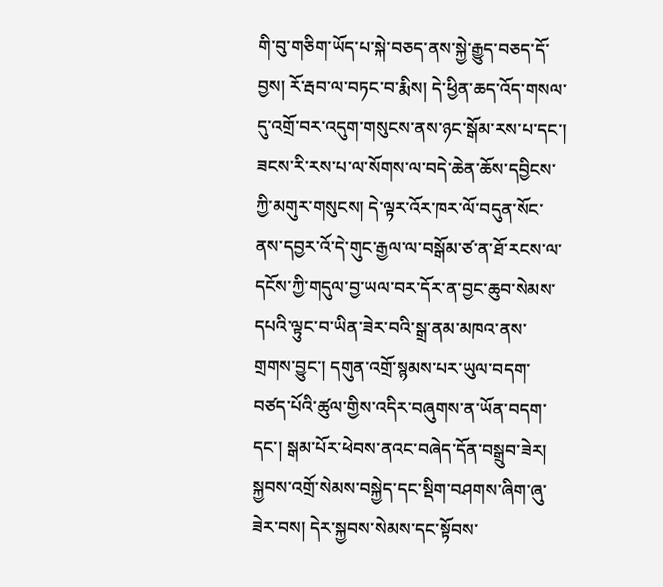གི་བུ་གཅིག་ཡོད་པ་སྐེ་བཅད་ནས་སྐྱེ་རྒྱུད་བཅད་དོ་བྱས། རོ་རྦབ་ལ་བཏང་བ་རྨིས། དེ་ཕྱིན་ཆད་འོད་གསལ་དུ་འགྲོ་བར་འདུག་གསུངས་ནས་ཉང་སྒོམ་རས་པ་དང་། ཟངས་རི་རས་པ་ལ་སོགས་ལ་བདེ་ཆེན་ཆོས་དབྱིངས་ཀྱི་མགུར་གསུངས། དེ་ལྟར་འོར་ཁར་ལོ་བདུན་སོང་ནས་དབྱར་འོ་དེ་གུང་རྒྱལ་ལ་བསྒོམ་ཙ་ན་ཐོ་རངས་ལ་དངོས་ཀྱི་གདུལ་བྱ་ཡལ་བར་དོར་ན་བྱང་ཆུབ་སེམས་དཔའི་ལྟུང་བ་ཡིན་ཟེར་བའི་སྒྲ་ནམ་མཁའ་ནས་གྲགས་བྱུང་། དགུན་འགྲོ་སྙམས་པར་ཡུལ་བདག་བཙད་པོའི་ཚུལ་གྱིས་འདིར་བཞུགས་ན་ཡོན་བདག་དང་། སྒམ་པོར་ཕེབས་ནའང་བཞེད་དོན་བསྒྲུབ་ཟེར། སྐྱབས་འགྲོ་སེམས་བསྐྱེད་དང་སྡིག་བཤགས་ཞིག་ཞུ་ཟེར་བས། དེར་སྐྱབས་སེམས་དང་སྟོབས་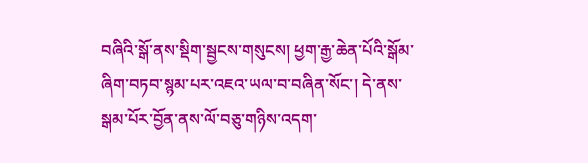བཞིའི་སྒོ་ནས་སྡིག་སྦྱངས་གསུངས། ཕྱག་རྒྱ་ཆེན་པོའི་སྒོམ་ཞིག་བཏབ་སྙམ་པར་འཇའ་ཡལ་བ་བཞིན་སོང་། དེ་ནས་སྒམ་པོར་བྱོན་ནས་ལོ་བཅུ་གཉིས་འདག་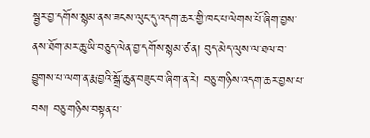སྦྱར་བྱ་དགོས་སྙམ་ནས་ཟངས་ལུང་དུ་འདག་ཆར་གྱི་ཁང་པ་ལེགས་པོ་ཞིག་བྱས་ནས་ཐོག་མར་ཆུ་ཡི་བཅུད་ལེན་བྱ་དགོས་སྙམ་ཙ་ན། བུད་མེད་ལུས་ལ་ཐལ་བ་བྱུགས་པ་ལག་ན་རྨ་བྱའི་སྒྲོ་ཆུན་བཟུང་བ་ཞིག་ན་རེ། བཅུ་གཉིས་འདག་ཆར་བྱས་པ་བས། བཅུ་གཉིས་བསྟན་པ་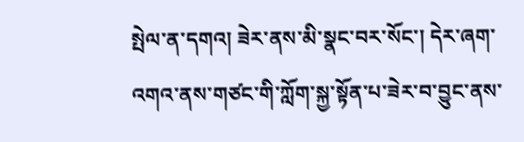སྤེལ་ན་དགའ། ཟེར་ནས་མི་སྣང་བར་སོང་། དེར་ཞག་འགའ་ནས་གཙང་གི་ཀློག་སྐྱ་སྟོན་པ་ཟེར་བ་བྱུང་ནས་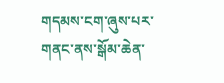གདམས་ངག་ཞུས་པར་གནང་ནས་སྒོམ་ཆེན་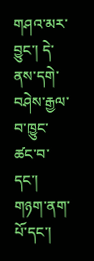གཤའ་མར་བྱུང་། དེ་ནས་དགེ་བཤེས་རྒྱལ་བ་ཁྱུང་ཚང་བ་དང་། གཉག་ནག་པོ་དང་།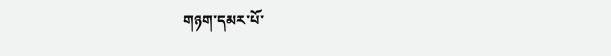གཉག་དམར་པོ་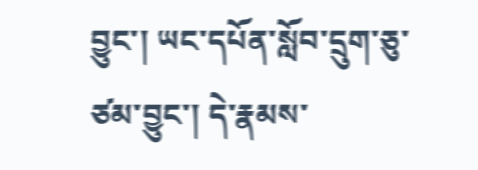བྱུང་། ཡང་དཔོན་སློབ་དྲུག་ཅུ་ཙམ་བྱུང་། དེ་རྣམས་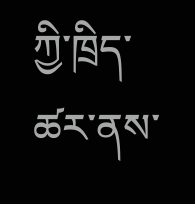ཀྱི་ཁྲིད་ཚར་ནས་